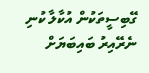ގޭބިސީތަކުން އުކާލާ ކުނި ނެރޭއިރު ބައިބަޔަށް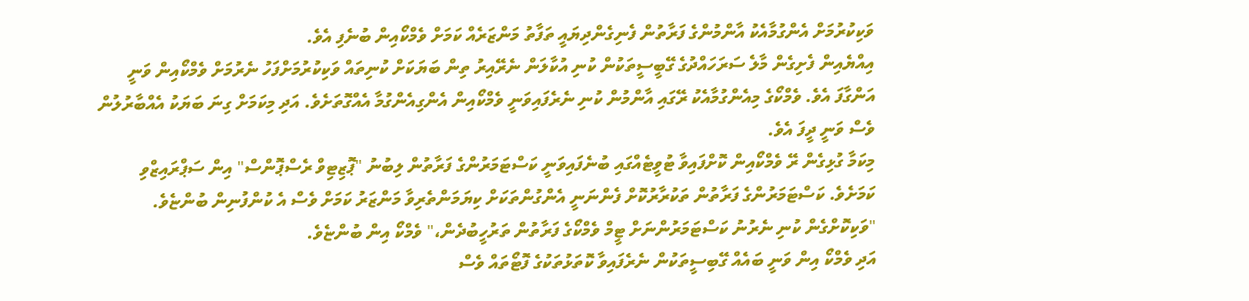ވަކިކުރުމަށް އެންގުމާއެކު އާންމުންގެ ފަރާތުން ފެނިގެންދިޔައީ ތަފާތު މަންޒަރެއް ކަމަށް ވެމްކޯއިން ބުނެފި އެވެ.
އިއްޔެއިން ފެށިގެން މާލެ ސަރަހައްދުގެ ގޭބީސީތަކުން ކުނި އުކާލަން ނެރޭއިރު ތިން ބަޔަކަށް ކުނިތައް ވަކިކުރުމަށްފަހު ނެރުމަށް ވެމްކޯއިން ވަނީ އަންގާފަ އެވެ. ވެމްކޯގެ މިއެންގުމާއެކު ރޭގައި އާންމުން ކުނި ނެރެފައިވަނީ ވެމްކޯއިން އެންގިއެންގުމާ އެއްގޮތަށެވެ. އަދި މިކަމަށް ގިނަ ބަޔަކު އެއްބާރުލުން ވެސް ވަނީ ދީފަ އެވެ.
މިކަމާ ގުޅިގެން ރޭ ވެމްކޯއިން ކޮށްފައިވާ ޓުވީޓެއްގައި ބުނެފައިވަނީ ކަސްޓަމަރުންގެ ފަރާތުން ލިބުނު "ޕޮޒިޓިވް ރެސްޕޮންސް" އިން ސަޕްރައިޒްވި ކަމަށެވެ. ކަސްޓަމަރުންގެ ފަރާތުން ތަކުރާރުކޮށް ފެންނަނީ އެންގުންތަކަށް ކިޔަމަންތެރިވާ މަންޒަރު ކަމަށް ވެސް އެ ކުންފުނިން ބުންޏެވެ.
"ވަކިކޮށްގެން ކުނި ނެރުނު ކަސްޓަމަރުންނަށް ޓީމް ވެމްކޯގެ ފަރާތުން ތަރުހީބުދެން،" ވެމްކޯ އިން ބުންޏެވެ.
އަދި ވެމްކޯ އިން ވަނީ ބައެއް ގޭބިސީތަކުން ނެރެފައިވާ ކޮތަޅުތަކުގެ ފޮޓޯތައް ވެސް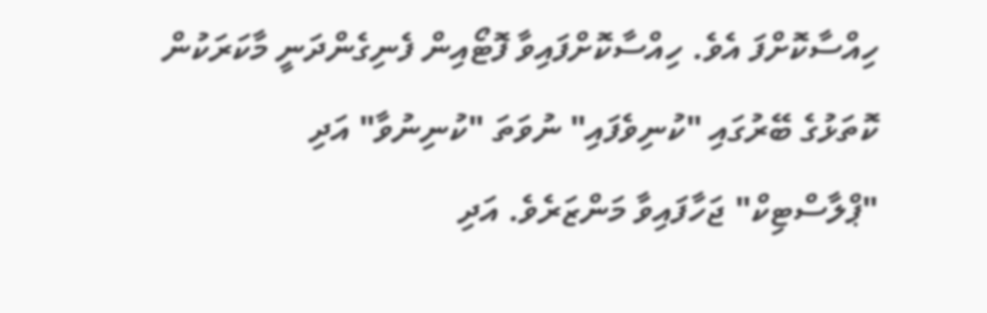ހިއްސާކޮށްފަ އެވެ. ހިއްސާކޮށްފައިވާ ފޮޓޯއިން ފެނިގެންދަނީ މާކަރަކުން ކޮތަޅުގެ ބޭރުގައި "ކުނިވެފައި" ނުވަތަ "ކުނިނުވާ" އަދި "ޕްލާސްޓިކް" ޖަހާފައިވާ މަންޒަރެވެ. އަދި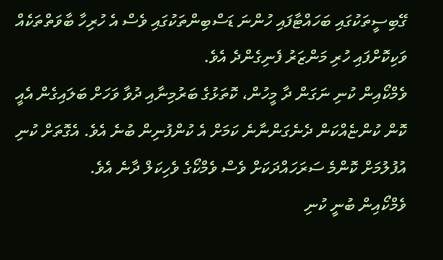ގޭބިސީތަކުގައި ބަހައްޓާފައި ހުންނަ ޑަސްބިންތަކުގައި ވެސް އެ ހުރިހާ ބާވަތްތަކެއް ވަކިކޮށްފައި ހުރި މަންޒަރު ފެނިގެންދެ އެވެ.
ވެމްކޯއިން ކުނި ނަގަން ދާ މީހުން، ކޮތަޅުގެ ބަރުމިނާއި ދުވާ ވަހަށް ބަލައިގެން އެއީ ކޮން ކުންޏެއްކަން ދެނެގަންނާނެ ކަމަށް އެ ކުންފުނިން ބުނެ އެވެ. އެގޮތަށް ކުނި އުފުލުމަށް ކޮންމެ ސަރަހައްދަކަށް ވެސް ވެމްކޯގެ ވެހިކަލް ދާނެ އެވެ.
ވެމްކޯއިން ބުނީ ކުނި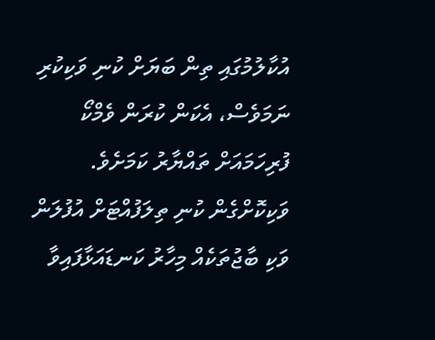އުކާލުމުގައި ތިން ބަޔަށް ކުނި ވަކިކުރި ނަމަވެސް، އެކަން ކުރަން ވެމްކޯ ފުރިހަމައަށް ތައްޔާރު ކަމަށެވެ. ވަކިކޮށްގެން ކުނި ތިލަފުއްޓަށް އުފުލަން ވަކި ބާޖުތަކެއް މިހާރު ކަނޑައަޅާފައިވާ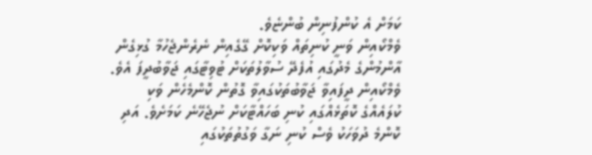ކަމަށް އެ ކުންފުނިން ބުންޏެވެ.
ވެމްކޯއިން ވަނީ ކުނިތައް ވަކިކޮށް ގޭގެއިން ނެރެންޖެހުމާ ގުޅިގެން އާންމުންގެ މެދުގައި އުފެދޭ ސުވާލުތަކަށް ޓުވިޓާގައި ޖަވާބުދީފަ އެވެ. ވެމްކޯއިން ދީފައިވާ ޖަވާބުތަކުގައިވާ ގޮތުން ކޮންމެހެން ވަކި ކުލައެއްގެ ކޮތަޅެއްގައި ކުނި ބަހައްޓާކަށް ނުޖެހޭނެ ކަމަށެވެ. އަދި ކޮންމެ ދުވަހަކު ވެސް ކުނި ނަގާ ވަގުތުތަކުގައި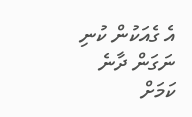އެ ގެއަކުން ކުނި ނަގަން ދާނެ ކަމަށް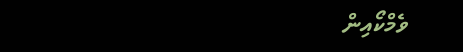ވެމްކޯއިން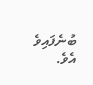ބުނެފައިވެ އެވެ.